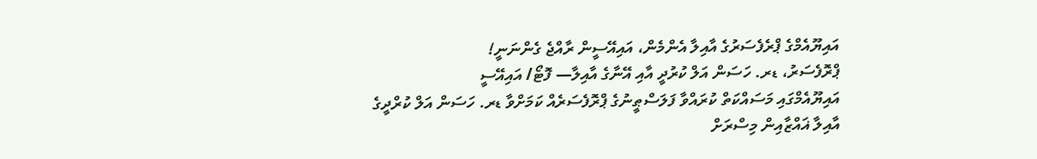އައިޔޫއެމްގެ ޕްރެފެސަރުގެ އާއިލާ އެންމެން، އައިއޭސީން ރާއްޖެ ގެންނަނީ!
ޕްރޮފެސަރު، ޑރ. ހަސަން އަލް ކުރުދީ އާއި އޭނާގެ އާއިލާ— ފޮޓޯ/ އައިއޭސީ
އައިޔޫއެމްގައި މަސައްކަތް ކުރައްވާ ފަލަސްޠީނުގެ ޕްރޮފެސަރެއް ކަމަށްވާ ޑރ. ހަސަން އަލް ކުރްދީގެ އާއިލާ ޣައްޒާއިން މިސްރަށް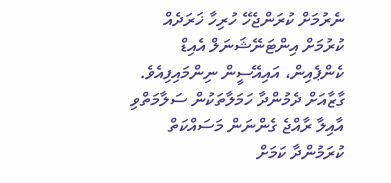ނެރުމަށް ކުރަންޖެހޭ ހުރިހާ ޚަރަދެއް ކުރުމަށް އިންޓަނޭޝަނަލް އެއިޑް ކެންޕެއިން، އައިއޭސީން ނިންމައިފިއެވެ.
ގާޒާއަށް ދެމުންދާ ހަމަލާތަކުން ސަލާމަތްވި އާއިލާ ރާއްޖެ ގެންނަން މަސައްކަތް ކުރަމުންދާ ކަމަށް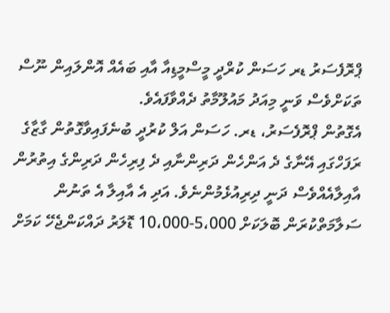ޕްރޮފެސަރު ޑރ ހަސަން ކުރްދީ މީސްމީޑިއާ އާއި ބައެއް އޮންލައިން ނޫސް ތަކަށްވެސް ވަނީ މިއަދު މައުލޫމާތު ދެއްވާފައެވެ.
އެގޮތުން ޕްރޮފެސަރު، ޑރ. ހަސަން އަލް ކުރުދީ ބުނެފައިވާގޮތުން ގާޒާގެ ރަފަހްގައި އޭނާގެ ދެ އަންހެން ދަރިންނާއި ދެ ފިރިހެން ދަރިންގެ އިތުރުން އާއިލާއެއްވެސް ދަނީ ދިރިއުޅެމުންނެވެ. އަދި އެ އާއިލާ އެ ތަނުން ސަލާމަތްކުރަން ބޮލަކަށް 5،000-10،000 ޑޮލަރު ދައްކަންޖެހޭ ކަމަށް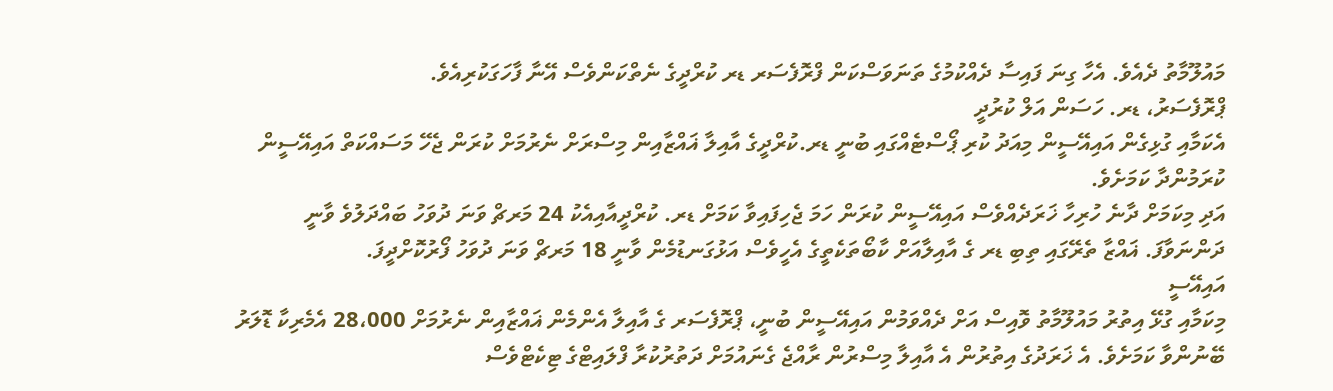މައުލޫމާތު ދެއެވެ. އެހާ ގިނަ ފައިސާ ދެއްކުމުގެ ތަނަވަސްކަން ފްރޮފެސަރ ޑރ ކުރްދީގެ ނެތްކަންވެސް އޭނާ ފާހަގަކުރިއެވެ.
ޕްރޮފެސަރު، ޑރ. ހަސަން އަލް ކުރުދީ
އެކަމާއި ގުޅިގެން އައިއޭސީން މިއަދު ކުރި ޕޯސްޓެއްގައި ބުނީ ޑރ.ކުރްދީގެ އާއިލާ ޣައްޒާއިން މިސްރަށް ނެރުމަށް ކުރަން ޖެހޭ މަސައްކަތް އައިއޭސީން ކުރަމުންދާ ކަމަށެވެ.
އަދި މިކަމަށް ދާނެ ހުރިހާ ޚަރަދެއްވެސް އައިއޭސީން ކުރަން ހަމަ ޖެހިފައިވާ ކަމަށް ޑރ. ކުރްދީއާއިއެކު 24 މަރޗް ވަނަ ދުވަހު ބައްދަލުވެ ވާނީ ދަންނަވާފަ. ޣައްޒާ ތެރޭގައި ތިބި ޑރ ގެ އާއިލާއަށް ކާބޯތަކެތީގެ އެހީވެސް އަޅުގަނޑުމެން ވާނީ 18 މަރޗް ވަނަ ދުވަހު ފޯރުކޮށްދީފަ.
އައިއޭސީ
މިކަމާއި ގުޅޭ އިތުރު މައުލޫމާތު ވޮއިސް އަށް ދެއްވަމުން އައިއޭސީން ބުނީ، ޕްރޮފެސަރ ގެ އާއިލާ އެންމެން ޣައްޒާއިން ނެރުމަށް 28،000 އެމެރިކާ ޑޮލަރު ބޭނުންވާ ކަމަށެވެ. އެ ޚަރަދުގެ އިތުރުން އެ އާއިލާ މިސްރުން ރާއްޖެ ގެނައުމަށް ދަތުރުކުރާ ފްލައިޓްގެ ޓިކެޓްވެސް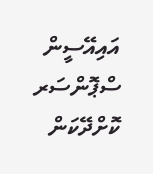އައިއޭސީން ސްޕޮންސަރ ކޮށްދޭކަން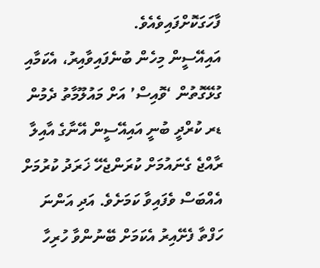ފާހަގަކޮށްފައިވެއެވެ.
އައިއޭސީން މިހެން ބުނެފައިވާއިރު، އެކަމާއި ގުޅޭގޮތުން ‘ވޮއިސް’ އަށް މައުލޫމާތު ދެމުން ޑރ ކުރްދީ ބުނީ އައިއޭސީން އޭނާގެ އާއިލާ ރާއްޖެ ގެނައުމަށް ކުރަންޖެހޭ ޚަރަދު ކުރުމަށް އެއްބަސް ވެފައިވާ ކަމަށެވެ. އަދި އަންނަ ހަފްތާ ފެށޭއިރު އެކަމަށް ބޭނުންވާ ހުރިހާ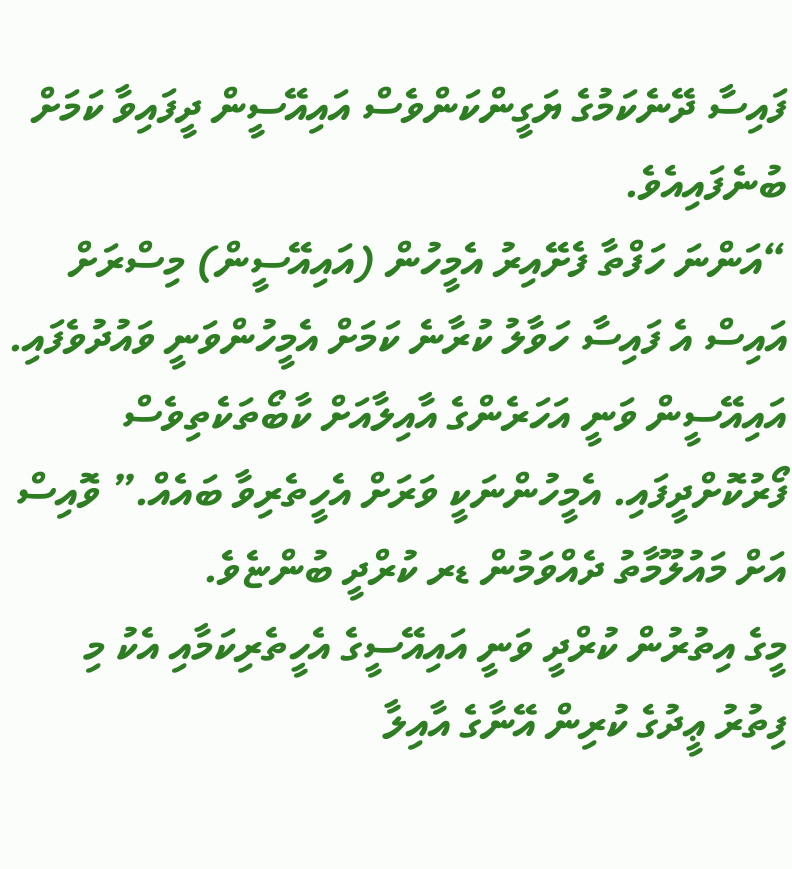ފައިސާ ދޭނެކަމުގެ ޔަގީންކަންވެސް އައިއޭސީން ދީފައިވާ ކަމަށް ބުނެފައިއެވެ.
“އަންނަ ހަފްތާ ފެށޭއިރު އެމީހުން (އައިއޭސީން) މިސްރަށް އައިސް އެ ފައިސާ ހަވާލު ކުރާނެ ކަމަށް އެމީހުންވަނީ ވައުދުވެފައި. އައިއޭސީން ވަނީ އަހަރެންގެ އާއިލާއަށް ކާބޯތަކެތިވެސް ފޯރުކޮށްދީފައި. އެމީހުންނަކީ ވަރަށް އެހީތެރިވާ ބައެއް.” ވޮއިސް އަށް މައުލޫމާތު ދެއްވަމުން ޑރ ކުރްދީ ބުންޏެވެ.
މީގެ އިތުރުން ކުރްދީ ވަނީ އައިއޭސީގެ އެހީތެރިކަމާއި އެކު މި ފިތުރު ޢީދުގެ ކުރިން އޭނާގެ އާއިލާ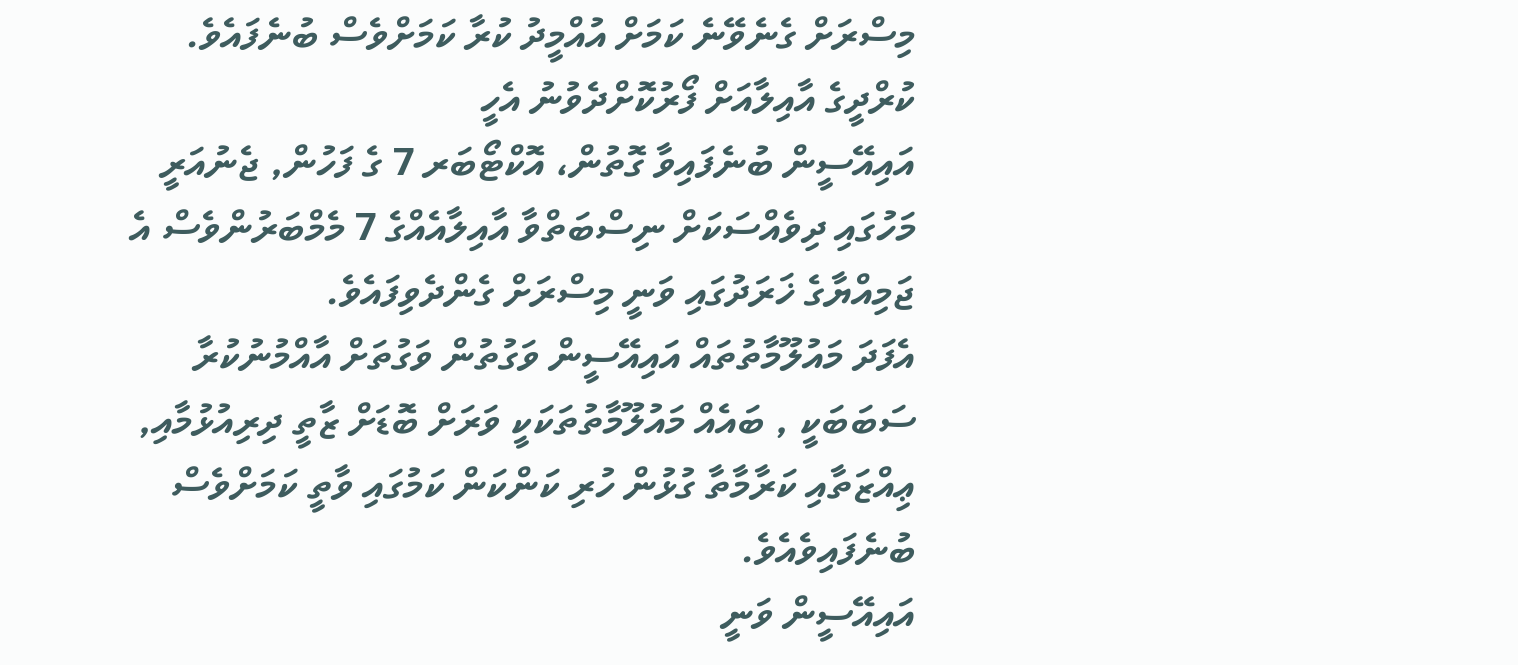މިސްރަށް ގެނެވޭނެ ކަމަށް އުއްމީދު ކުރާ ކަމަށްވެސް ބުނެފައެވެ.
ކުރްދީގެ އާއިލާއަށް ފޯރުކޮށްދެވުނު އެހީ
އައިއޭސީން ބުނެފައިވާ ގޮތުން، އޮކްޓޯބަރ 7 ގެ ފަހުން, ޖެނުއަރީ މަހުގައި ދިވެއްސަކަށް ނިސްބަތްވާ އާއިލާއެއްގެ 7 މެމްބަރުންވެސް އެ ޖަމިއްޔާގެ ޚަރަދުގައި ވަނީ މިސްރަށް ގެންދެވިފައެވެ.
އެފަދަ މައުލޫމާތުތައް އައިއޭސީން ވަގުތުން ވަގުތަށް އާއްމުނުކުރާ ސަބަބަކީ , ބައެއް މައުލޫމާތުތަކަކީ ވަރަށް ބޮޑަށް ޒާތީ ދިރިއުޅުމާއި, ޢިއްޒަތާއި ކަރާމާތާ ގުޅުން ހުރި ކަންކަން ކަމުގައި ވާތީ ކަމަށްވެސް ބުނެފައިވެއެވެ.
އައިއޭސީން ވަނީ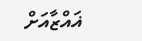ޣައްޒާއަށް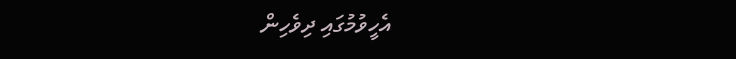އެހީވުމުގައި ދިވެހިން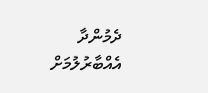ދެމުންދާ އެއްބާރުލުމަށް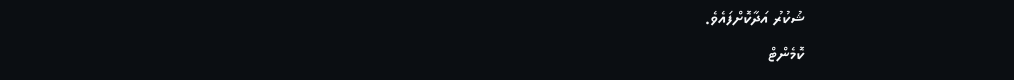ޝުކުރު އަދާކޮށްފައެވެ.
ކޮމެންޓް